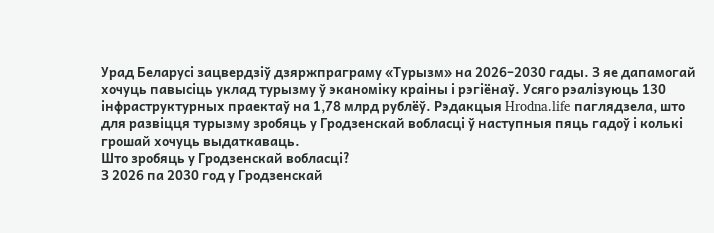Урад Беларусі зацвердзіў дзяржпраграму «Турызм» на 2026–2030 гады. З яе дапамогай хочуць павысіць уклад турызму ў эканоміку краіны і рэгіёнаў. Усяго рэалізуюць 130 інфраструктурных праектаў на 1,78 млрд рублёў. Рэдакцыя Hrodna.life паглядзела, што для развіцця турызму зробяць у Гродзенскай вобласці ў наступныя пяць гадоў і колькі грошай хочуць выдаткаваць.
Што зробяць у Гродзенскай вобласці?
З 2026 па 2030 год у Гродзенскай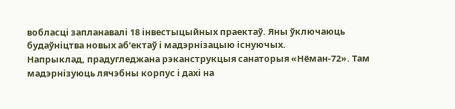вобласці запланавалі 18 інвестыцыйных праектаў. Яны ўключаюць будаўніцтва новых аб’ектаў і мадэрнізацыю існуючых.
Напрыклад, прадугледжана рэканструкцыя санаторыя «Нёман-72». Там мадэрнізуюць лячэбны корпус і дахі на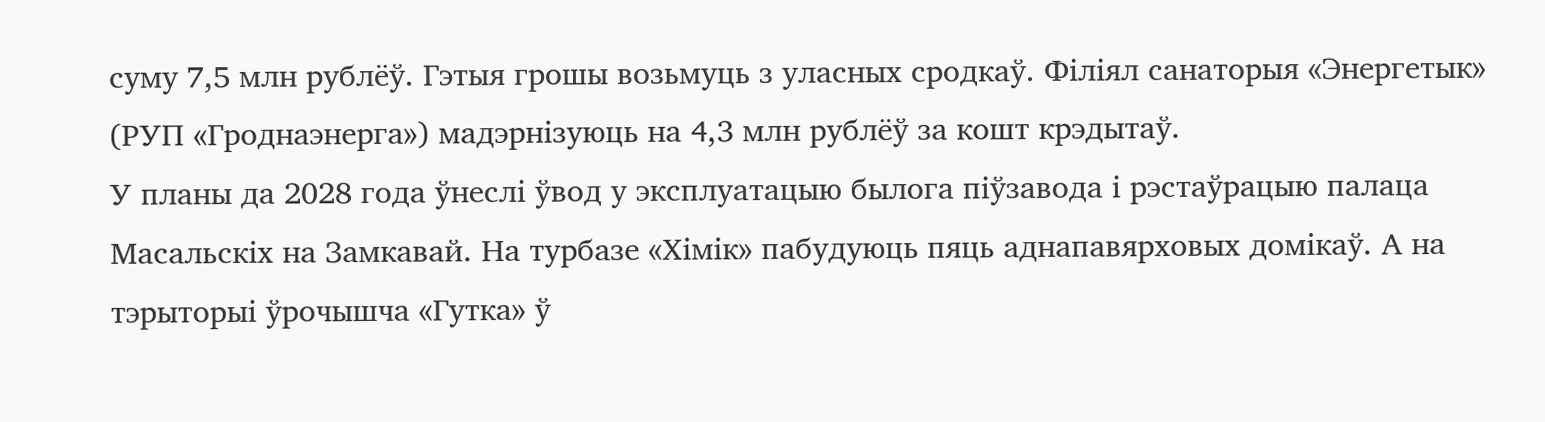суму 7,5 млн рублёў. Гэтыя грошы возьмуць з уласных сродкаў. Філіял санаторыя «Энергетык» (РУП «Гроднаэнерга») мадэрнізуюць на 4,3 млн рублёў за кошт крэдытаў.
У планы да 2028 года ўнеслі ўвод у эксплуатацыю былога піўзавода і рэстаўрацыю палаца Масальскіх на Замкавай. На турбазе «Хімік» пабудуюць пяць аднапавярховых домікаў. А на тэрыторыі ўрочышча «Гутка» ў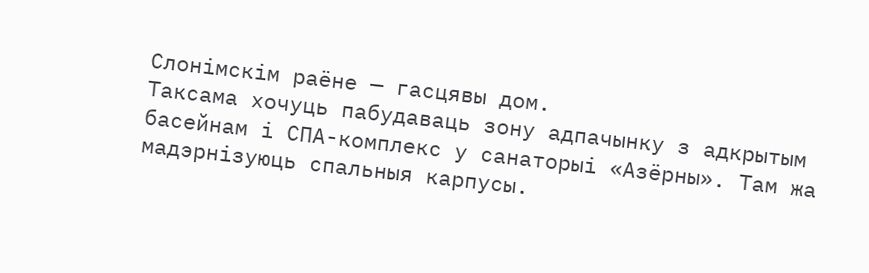Слонімскім раёне — гасцявы дом.
Таксама хочуць пабудаваць зону адпачынку з адкрытым басейнам і СПА-комплекс у санаторыі «Азёрны». Там жа мадэрнізуюць спальныя карпусы.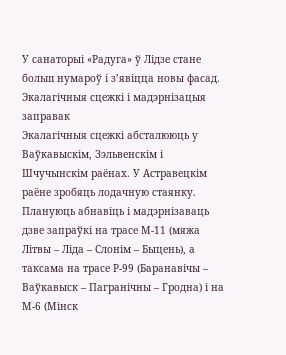У санаторыі «Радуга» ў Лідзе стане больш нумароў і з’явіцца новы фасад.
Экалагічныя сцежкі і мадэрнізацыя заправак
Экалагічныя сцежкі абсталююць у Ваўкавыскім, Зэльвенскім і Шчучынскім раёнах. У Астравецкім раёне зробяць лодачную стаянку.
Плануюць абнавіць і мадэрнізаваць дзве запраўкі на трасе М-11 (мяжа Літвы – Ліда – Слонім – Быцень), а таксама на трасе Р-99 (Баранавічы – Ваўкавыск – Пагранічны – Гродна) і на М-6 (Мінск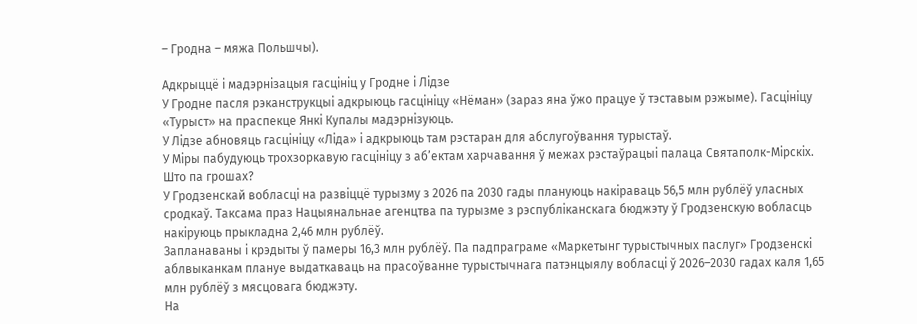– Гродна – мяжа Польшчы).

Адкрыццё і мадэрнізацыя гасцініц у Гродне і Лідзе
У Гродне пасля рэканструкцыі адкрыюць гасцініцу «Нёман» (зараз яна ўжо працуе ў тэставым рэжыме). Гасцініцу «Турыст» на праспекце Янкі Купалы мадэрнізуюць.
У Лідзе абновяць гасцініцу «Ліда» і адкрыюць там рэстаран для абслугоўвання турыстаў.
У Міры пабудуюць трохзоркавую гасцініцу з аб’ектам харчавання ў межах рэстаўрацыі палаца Святаполк-Мірскіх.
Што па грошах?
У Гродзенскай вобласці на развіццё турызму з 2026 па 2030 гады плануюць накіраваць 56,5 млн рублёў уласных сродкаў. Таксама праз Нацыянальнае агенцтва па турызме з рэспубліканскага бюджэту ў Гродзенскую вобласць накіруюць прыкладна 2,46 млн рублёў.
Запланаваны і крэдыты ў памеры 16,3 млн рублёў. Па падпраграме «Маркетынг турыстычных паслуг» Гродзенскі аблвыканкам плануе выдаткаваць на прасоўванне турыстычнага патэнцыялу вобласці ў 2026–2030 гадах каля 1,65 млн рублёў з мясцовага бюджэту.
На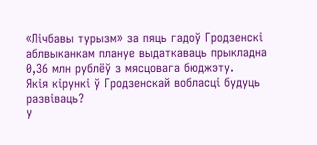«Лічбавы турызм» за пяць гадоў Гродзенскі аблвыканкам плануе выдаткаваць прыкладна 0,36 млн рублёў з мясцовага бюджэту.
Якія кірункі ў Гродзенскай вобласці будуць развіваць?
У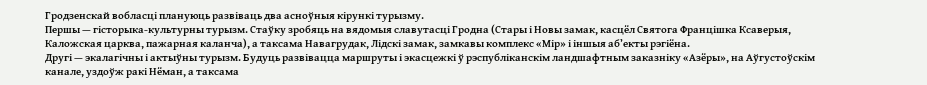Гродзенскай вобласці плануюць развіваць два асноўныя кірункі турызму.
Першы — гісторыка-культурны турызм. Стаўку зробяць на вядомыя славутасці Гродна (Стары і Новы замак, касцёл Святога Францішка Ксаверыя, Каложская царква, пажарная каланча), а таксама Навагрудак, Лідскі замак, замкавы комплекс «Мір» і іншыя аб’екты рэгіёна.
Другі — экалагічны і актыўны турызм. Будуць развівацца маршруты і экасцежкі ў рэспубліканскім ландшафтным заказніку «Азёры», на Аўгустоўскім канале, уздоўж ракі Нёман, а таксама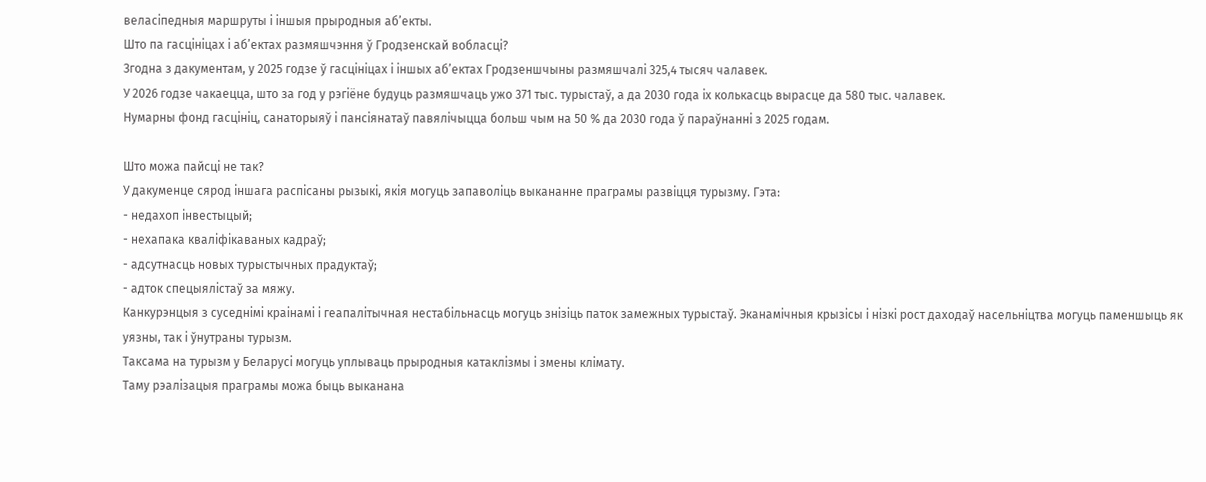веласіпедныя маршруты і іншыя прыродныя аб’екты.
Што па гасцініцах і аб’ектах размяшчэння ў Гродзенскай вобласці?
Згодна з дакументам, у 2025 годзе ў гасцініцах і іншых аб’ектах Гродзеншчыны размяшчалі 325,4 тысяч чалавек.
У 2026 годзе чакаецца, што за год у рэгіёне будуць размяшчаць ужо 371 тыс. турыстаў, а да 2030 года іх колькасць вырасце да 580 тыс. чалавек.
Нумарны фонд гасцініц, санаторыяў і пансіянатаў павялічыцца больш чым на 50 % да 2030 года ў параўнанні з 2025 годам.

Што можа пайсці не так?
У дакуменце сярод іншага распісаны рызыкі, якія могуць запаволіць выкананне праграмы развіцця турызму. Гэта:
- недахоп інвестыцый;
- нехапака кваліфікаваных кадраў;
- адсутнасць новых турыстычных прадуктаў;
- адток спецыялістаў за мяжу.
Канкурэнцыя з суседнімі краінамі і геапалітычная нестабільнасць могуць знізіць паток замежных турыстаў. Эканамічныя крызісы і нізкі рост даходаў насельніцтва могуць паменшыць як уязны, так і ўнутраны турызм.
Таксама на турызм у Беларусі могуць уплываць прыродныя катаклізмы і змены клімату.
Таму рэалізацыя праграмы можа быць выканана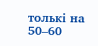толькі на 50–60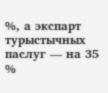%, а экспарт турыстычных паслуг — на 35 %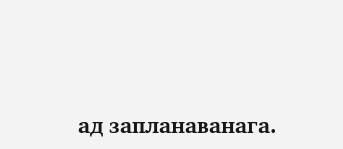ад запланаванага.